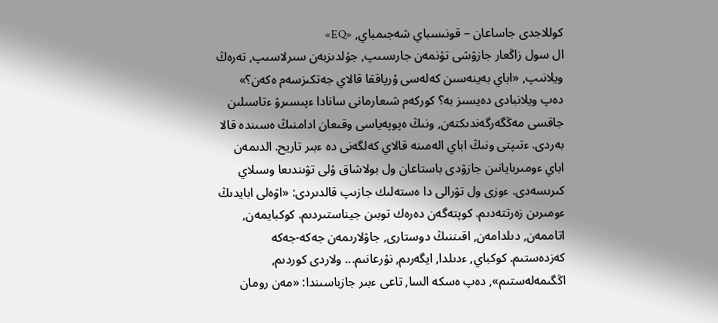كوللاجدى جاساعان – قونىسباي شەجىمباي, «EQ»
ال سول زاڭعار جازۋشى تۇنمەن جارىسىپ, جۇلدىزبەن سىرلاسىپ, تەرەڭ ويلانىپ, «اباي بەينەسىن كەلەسى ۇرپاققا قالاي جەتكىزسەم ەكەن؟» دەپ ويلانبادى دەيسىز بە؟ كوركەم شىعارمانى سانادا ءپىسىرۋ ءتاسىلىن جاقسى مەڭگەرگەندىكتەن, ونىڭ ەپوپەياسى وقىعان ادامنىڭ ەسىندە قالا بەردى. ءتىپتى ونىڭ اباي الەمىنە قالاي كەلگەنى دە ءبىر تاريح. الدىمەن اباي ءومىربايانىن جازۋدى باستاعان ول بولاشاق ۇلى تۋىندىعا وسىلاي كىرىسەدى. ءوزى ول تۋرالى دا ەستەلىك جازىپ قالدىردى: «اۋەلى ابايدىڭ ءومىرىن زەرتتەدىم. كوپتەگەن دەرەك توبىن جيناستىردىم. كوكبايمەن, اتاممەن, دىلدامەن, اقىننىڭ دوستارى, جاۋلارىمەن جەكە-جەكە كەزدەستىم. كوكباي, ءدىلدا, ايگەرىم, نۇرعانىم... ولاردى كوردىم, اڭگىمەلەستىم», دەپ ەسكە السا, تاعى ءبىر جازباسىندا: «مەن رومان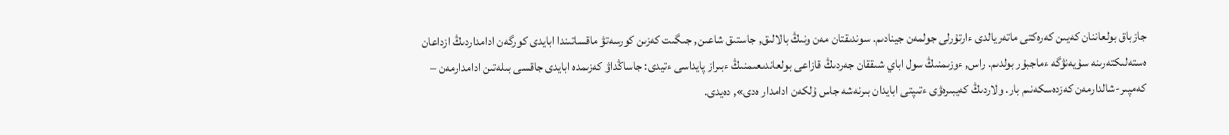جازباق بولعاننان كەيىن كەرەكتى ماتەريالدى ءارتۇرلى جولمەن جينادىم. سوندىقتان مەن ونىڭ بالالىق, جاستىق شاعىن, جىگىت كەزىن كورسەتۋ ماقساتىندا ابايدى كورگەن ادامداردىڭ ازداعان ەستەلىكتەرىنە سۇيەنۋگە ءماجبۇر بولدىم. راس, ءوزىمنىڭ سول اباي شىققان جەردىڭ قازاعى بولعاندىعىمنىڭ ءبىراز پايداسى ءتيدى: جاساڭداۋ كەزىمدە ابايدى جاقسى بىلەتىن ادامدارمەن – كەمپىر-شالدارمەن كەزدەسكەنىم بار. ولاردىڭ كەيبىرەۋى ءتىپتى ابايدان بىرنەشە جاس ۇلكەن ادامدار ەدى», دەيدى.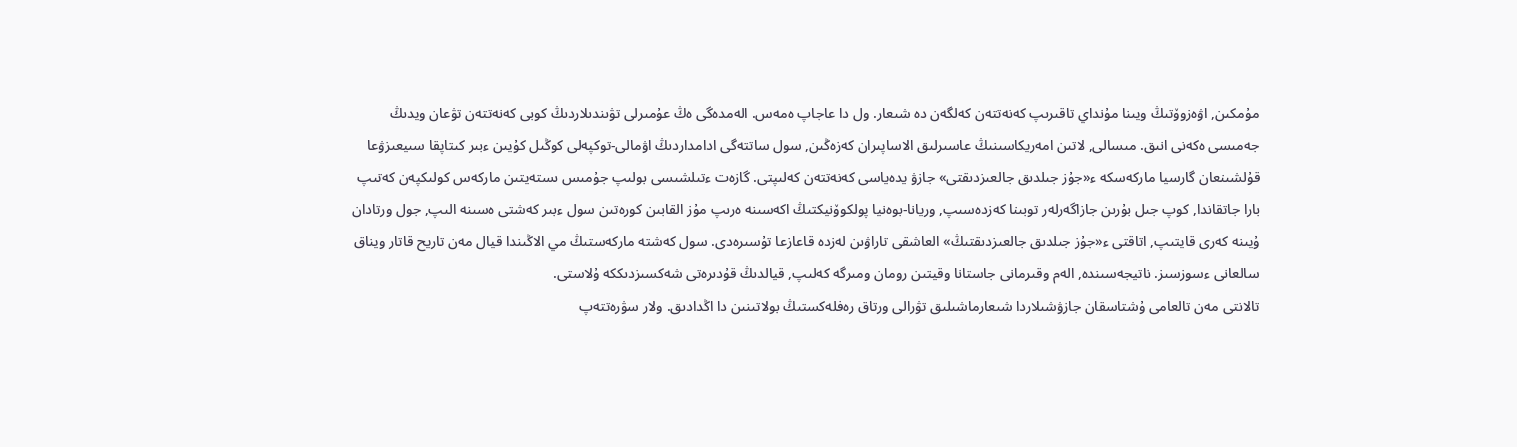مۇمكىن, اۋەزوۆتىڭ ويىنا مۇنداي تاقىرىپ كەنەتتەن كەلگەن دە شىعار. ول دا عاجاپ ەمەس. الەمدەگى ەڭ عۇمىرلى تۋىندىلاردىڭ كوبى كەنەتتەن تۋعان ويدىڭ جەمىسى ەكەنى انىق. مىسالى, لاتىن امەريكاسىنىڭ عاسىرلىق الاساپىران كەزەڭىن, سول ساتتەگى ادامداردىڭ اۋمالى-توكپەلى كوڭىل كۇيىن ءبىر كىتاپقا سىيعىزۋعا قۇلشىنعان گارسيا ماركەسكە ء«جۇز جىلدىق جالعىزدىقتى» جازۋ يدەياسى كەنەتتەن كەلىپتى. گازەت ءتىلشىسى بولىپ جۇمىس ىستەيتىن ماركەس كولىكپەن كەتىپ بارا جاتقاندا, كوپ جىل بۇرىن جازاگەرلەر توبىنا كەزدەسىپ, وريانا-بوەنيا پولكوۆنيكتىڭ اكەسىنە ەرىپ مۇز القابىن كورەتىن سول ءبىر كەشتى ەسىنە الىپ, جول ورتادان ۇيىنە كەرى قايتىپ, اتاقتى ء«جۇز جىلدىق جالعىزدىقتىڭ» العاشقى تاراۋىن لەزدە قاعازعا تۇسىرەدى. سول كەشتە ماركەستىڭ مي الاڭىندا قيال مەن تاريح قاتار ويناق سالعانى ءسوزسىز. ناتيجەسىندە, الەم وقىرمانى جاستانا وقيتىن رومان ومىرگە كەلىپ, قيالدىڭ قۇدىرەتى شەكسىزدىككە ۇلاستى.
تالانتى مەن تالعامى ۇشتاسقان جازۋشىلاردا شىعارماشىلىق تۋرالى ورتاق رەفلەكستىڭ بولاتىنىن دا اڭدادىق. ولار سۋرەتتەپ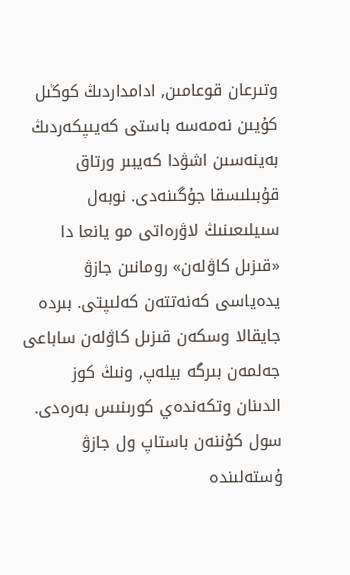وتىرعان قوعامىن, ادامداردىڭ كوڭىل كۇيىن نەمەسە باستى كەيىپكەردىڭ بەينەسىن اشۋدا كەيبىر ورتاق قۇبىلىسقا جۇگىنەدى. نوبەل سىيلىعىنىڭ لاۋرەاتى مو يانعا دا «قىزىل كاۋلەن» رومانىن جازۋ يدەياسى كەنەتتەن كەلىپتى. بىردە جايقالا وسكەن قىزىل كاۋلەن ساباعى جەلمەن بىرگە بيلەپ, ونىڭ كوز الدىنان وتكەندەي كورىنىس بەرەدى. سول كۇننەن باستاپ ول جازۋ ۇستەلىندە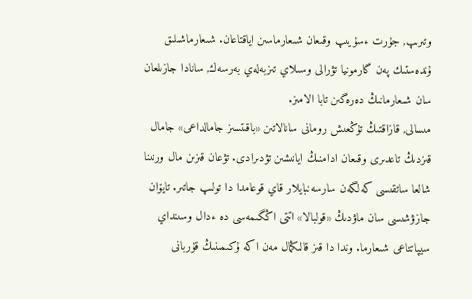وتىرىپ, جۇرت ءسۇيىپ وقىعان شىعارماسىن اياقتاعان. شىعارماشىلىق ۇندەستىك پەن گارمونيا تۋرالى وسىلاي تىزبەلەي بەرسەك, سانادا جازىلعان سان شىعارمانىڭ دەرەگىن تابا الامىز.
مىسالى, قازاقتىڭ تۇڭعىش رومانى سانالاتىن «باقىتسىز جامالداعى» جامال قىزدىڭ تاعدىرى وقىعان ادامنىڭ ايانىشىن تۋدىرادى. تۋعان قىزىن مال ورنىنا شالعا ساتقىسى كەلگەن سارسەنبايلار قاي قوعامدا دا تولىپ جاتىر. تايۆان جازۋشىسى سان ماۋدىڭ «قولبالا» اتتى اڭگىمەسى دە ءدال وسىنداي سيپاتتاعى شىعارما. وندا دا قىز قالىڭمال مەن اكە ۇكىمىنىڭ قۇربانى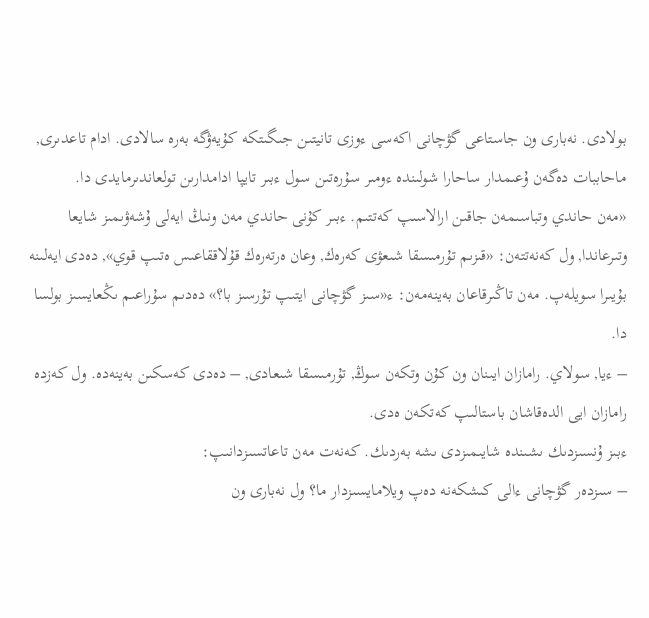بولادى. نەبارى ون جاستاعى گۋچانى اكەسى ءوزى تانيتىن جىگىتكە كۇيەۋگە بەرە سالادى. ادام تاعدىرى, ماحاببات دەگەن ۇعىمدار ساحارا شولىندە ءومىر سۇرەتىن سول ءبىر تايپا ادامدارىن تولعاندىرمايدى دا.
«مەن حاندي وتباسىمەن جاقىن ارالاسىپ كەتتىم. ءبىر كۇنى حاندي مەن ونىڭ ايەلى ۇشەۋىمىز شايعا وتىرعاندا, ول كەنەتتەن: «قىزىم تۇرمىسقا شىعۋى كەرەك, وعان ەرتەرەك قۇلاققاعىس ەتىپ قوي», دەدى ايەلىنە بۇيىرا سويلەپ. مەن تاڭىرقاعان بەينەمەن: ء«سىز گۋچانى ايتىپ تۇرسىز با؟» دەدىم سۇراعىم ىڭعايسىز بولسا دا.
– ءيا, سولاي. رامازان ايىنان ون كۇن وتكەن سوڭ, تۇرمىسقا شىعادى, – دەدى كەسكىن بەينەدە. ول كەزدە رامازان ايى الدەقاشان باستالىپ كەتكەن ەدى.
ءبىز ۇنسىزدىك ىشىندە شايىمىزدى ىشە بەردىك. كەنەت مەن تاعاتسىزدانىپ:
– سىزدەر گۋچانى ءالى كىشكەنە دەپ ويلامايسىزدار ما؟ ول نەبارى ون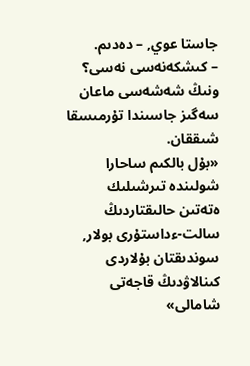جاستا عوي, – دەدىم.
– كىشكەنەسى نەسى؟ ونىڭ شەشەسى ماعان سەگىز جاسىندا تۇرمىسقا شىققان.
«بۇل بالكىم ساحارا شولىندە تىرشىلىك ەتەتىن حالىقتاردىڭ سالت-ءداستۇرى بولار, سوندىقتان بۇلاردى كىنالاۋدىڭ قاجەتى شامالى»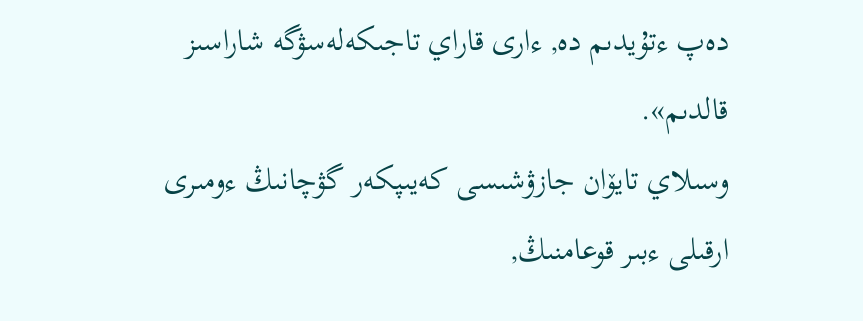دەپ ءتۇيدىم دە, ءارى قاراي تاجىكەلەسۋگە شاراسىز قالدىم».
وسىلاي تايۆان جازۋشىسى كەيىپكەر گۋچانىڭ ءومىرى ارقىلى ءبىر قوعامنىڭ,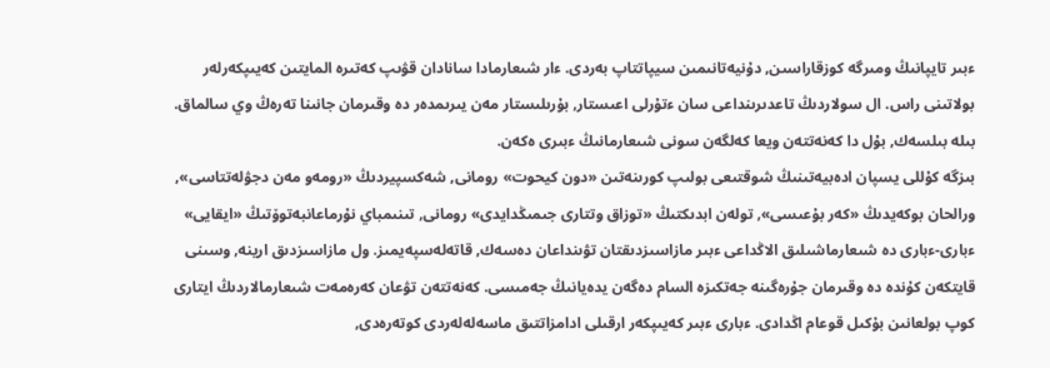ءبىر تايپانىڭ ومىرگە كوزقاراسىن, دۇنيەتانىمىن سيپاتتاپ بەردى. ءار شىعارمادا سانادان قۋىپ كەتىرە المايتىن كەيىپكەرلەر بولاتىنى راس. ال سولاردىڭ تاعدىرىنداعى سان ءتۇرلى اعىستار, بۇرىلىستار مەن يىرىمدەر دە وقىرمان جانىنا تەرەڭ وي سالماق. بىلە بىلسەك, بۇل دا كەنەتتەن ويعا كەلگەن سونى شىعارمانىڭ ءبىرى ەكەن.
بىزگە كۇللى يسپان ادەبيەتىنىڭ شوقتىعى بولىپ كورىنەتىن «دون كيحوت» رومانى, شەكسپيردىڭ «رومەو مەن دجۋلەتتاسى», ورالحان بوكەيدىڭ «كەر بۇعىسى», تولەن ابدىكتىڭ «توزاق وتتارى جىمىڭدايدى» رومانى, تىنىمباي نۇرماعانبەتوۆتىڭ «ايقايى» ءبارى-ءبارى دە شىعارماشىلىق الاڭداعى ءبىر مازاسىزدىقتان تۋىنداعان دەسەك, قاتەلەسپەيمىز. ول مازاسىزدىق ارينە, وسىنى قايتكەن كۇندە دە وقىرمان جۇرەگىنە جەتكىزە السام دەگەن يدەيانىڭ جەمىسى. كەنەتتەن تۋعان كەرەمەت شىعارمالاردىڭ ايتارى كوپ بولعانىن بۇكىل قوعام اڭدادى. ءبارى ءبىر كەيىپكەر ارقىلى ادامزاتتىق ماسەلەلەردى كوتەرەدى,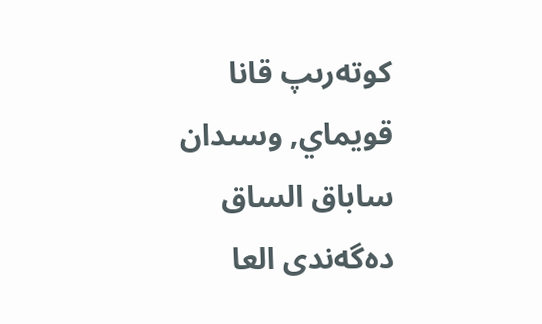كوتەرىپ قانا قويماي, وسىدان ساباق الساق دەگەندى العا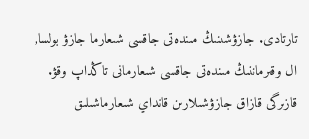تارتادى. جازۋشىنىڭ مىندەتى جاقسى شىعارما جازۋ بولسا, ال وقىرماننىڭ مىندەتى جاقسى شىعارمانى تاڭداپ وقۋ. قازىرگى قازاق جازۋشىلارىن قانداي شىعارماشىلىق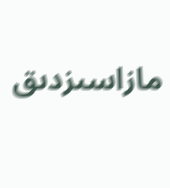مازاسىزدىق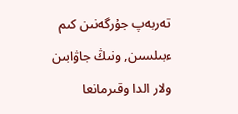تەربەپ جۇرگەنىن كىم ءبىلسىن, ونىڭ جاۋابىن ولار الدا وقىرمانعا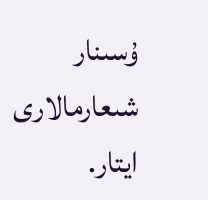ۇسىنار شىعارمالارى ايتار.